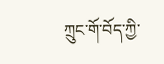ཀྲུང་གོ་བོད་ཀྱི་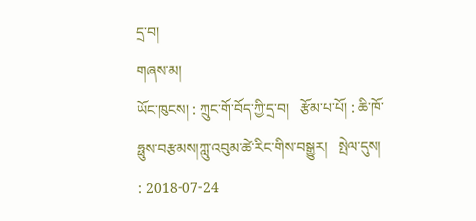དྲ་བ།
གཞས་མ།
ཡོང་ཁུངས། : ཀྲུང་གོ་བོད་ཀྱི་དྲ་བ།   རྩོམ་པ་པོ། : ཆི་ཁོ་ཧྥུས་བརྩམས།ཀླུ་འབུམ་ཚེ་རིང་གིས་བསྒྱུར།   སྤེལ་དུས། : 2018-07-24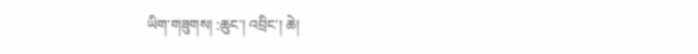ཡིག་གཟུགས། :ཆུང་། འབྲིང་། ཆེ།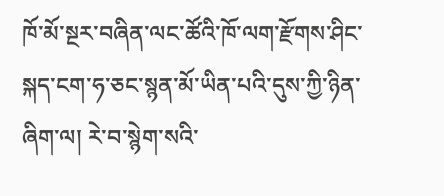ཁོ་མོ་སྔར་བཞིན་ལང་ཚོའི་ཁོ་ལག་རྫོགས་ཤིང་སྐད་ངག་ཧ་ཅང་སྙན་མོ་ཡིན་པའི་དུས་ཀྱི་ཉིན་ཞིག་ལ། རེ་བ་སྙེག་སའི་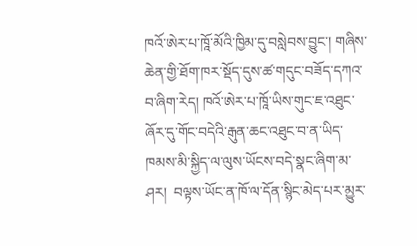ཁའོ་ཨེར་པ་ཁཱོ་མོའི་ཁྱིམ་དུ་བསླེབས་བྱུང་། གཞིས་ཆེན་གྱི་ཐོག་ཁར་སྡོད་དུས་ཚ་གདུང་བཟོད་དཀའ་བ་ཞིག་རེད། ཁའོ་ཨེར་པ་ཁཱོ་ཡིས་གུང་ཇ་འཐུང་ཞོར་དུ་གོང་བདེའི་རྒུན་ཆང་འཐུང་བ་ན་ཡིད་ཁམས་མི་སྐྱིད་ལ་ལུས་ཡོངས་བདེ་སྣང་ཞིག་མ་ཤར།  བལྟས་ཡོང་ན་ཁོ་ལ་དོན་སྙིང་མེད་པར་མྱུར་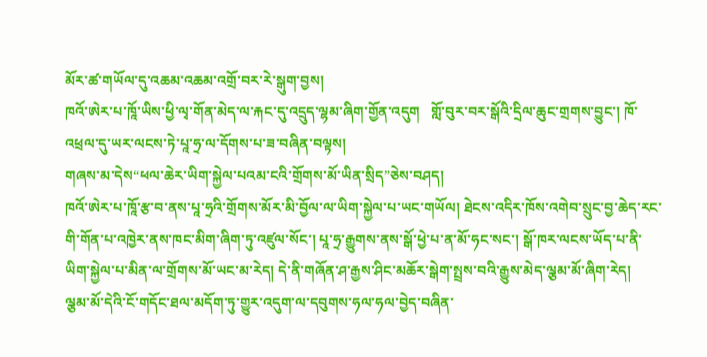མོར་ཚ་གཡོལ་དུ་འཆམ་འཆམ་འགྲོ་བར་རེ་སྒུག་བྱས།
ཁའོ་ཨེར་པ་ཁཱོ་ཡིས་ཕྱི་ལྭ་གོན་མེད་ལ་རྐང་དུ་འདྲུད་ལྷམ་ཞིག་གྱོན་འདུག   གློ་བུར་བར་སྒོའི་དྲིལ་ཆུང་གྲགས་བྱུང་། ཁོ་འཕྲལ་དུ་ཡར་ལངས་ཏེ་པཱ་ཧྲ་ལ་དོགས་པ་ཟ་བཞིན་བལྟས།
གཞས་མ་དེས“ཕལ་ཆེར་ཡིག་སྐྱེལ་པའམ་ངའི་གྲོགས་མོ་ཡིན་སྲིད”ཅེས་བཤད།
ཁའོ་ཨེར་པ་ཁཱོ་རྩ་བ་ནས་པཱ་ཧྲའི་གྲོགས་མོར་མི་བྱོལ་ལ་ཡིག་སྐྱེལ་པ་ཡང་གཡོལ། ཐེངས་འདིར་ཁོས་འགེབ་སྲུང་བྱ་ཆེད་རང་གི་གོན་པ་འཁྱེར་ནས་ཁང་མིག་ཞིག་ཏུ་འཛུལ་སོང་། པཱ་ཧྲ་རྒྱུགས་ནས་སྒོ་ཕྱེ་པ་ན་མོ་ཧང་སང་། སྒོ་ཁར་ལངས་ཡོད་པ་ནི་ཡིག་སྐྱེལ་པ་མིན་ལ་གྲོགས་མོ་ཡང་མ་རེད། དེ་ནི་གཞོན་ཤ་རྒྱས་ཤིང་མཆོར་སྒེག་སྤྲས་བའི་རྒྱུས་མེད་ལྕམ་མོ་ཞིག་རེད།
ལྕམ་མོ་དེའི་ངོ་གདོང་ཐལ་མདོག་ཏུ་གྱུར་འདུག་ལ་དབུགས་ཧལ་ཧལ་བྱེད་བཞིན་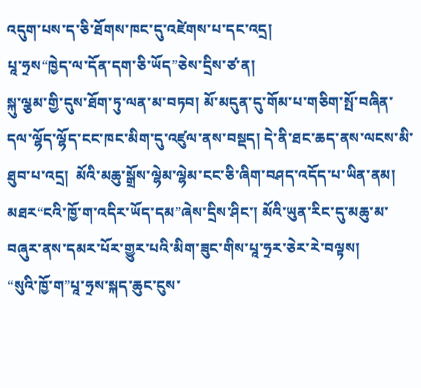འདུག་པས་ད་ཅི་ཐོགས་ཁང་དུ་འཛེགས་པ་དང་འདྲ།
པཱ་ཧྲས“ཁྱེད་ལ་དོན་དག་ཅི་ཡོད”ཅེས་དྲིས་ཙ་ན།
སྐུ་ལྕམ་གྱི་དུས་ཐོག་ཏུ་ལན་མ་བཏབ། མོ་མདུན་དུ་གོམ་པ་གཅིག་སྤོ་བཞིན་དལ་ལྷོད་ལྷོད་ངང་ཁང་མིག་དུ་འཛུལ་ནས་བསྡད། དེ་ནི་ཐང་ཆད་ནས་ལངས་མི་ཐུབ་པ་འདྲ།  མོའི་མཆུ་སྒྲོས་ལྷེམ་ལྷེམ་ངང་ཅི་ཞིག་བཤད་འདོད་པ་ཡིན་ནམ། མཐར“ངའི་ཁྱོ་ག་འདིར་ཡོད་དམ”ཞེས་དྲིས་ཤིང་། མོའི་ཡུན་རིང་དུ་མཆུ་མ་བཞུར་ནས་དམར་པོར་གྱུར་པའི་མིག་ཟུང་གིས་པཱ་ཧྲར་ཅེར་རེ་བལྟས།
“སུའི་ཁྱོ་ག”པཱ་ཧྲས་སྐད་ཆུང་ངུས་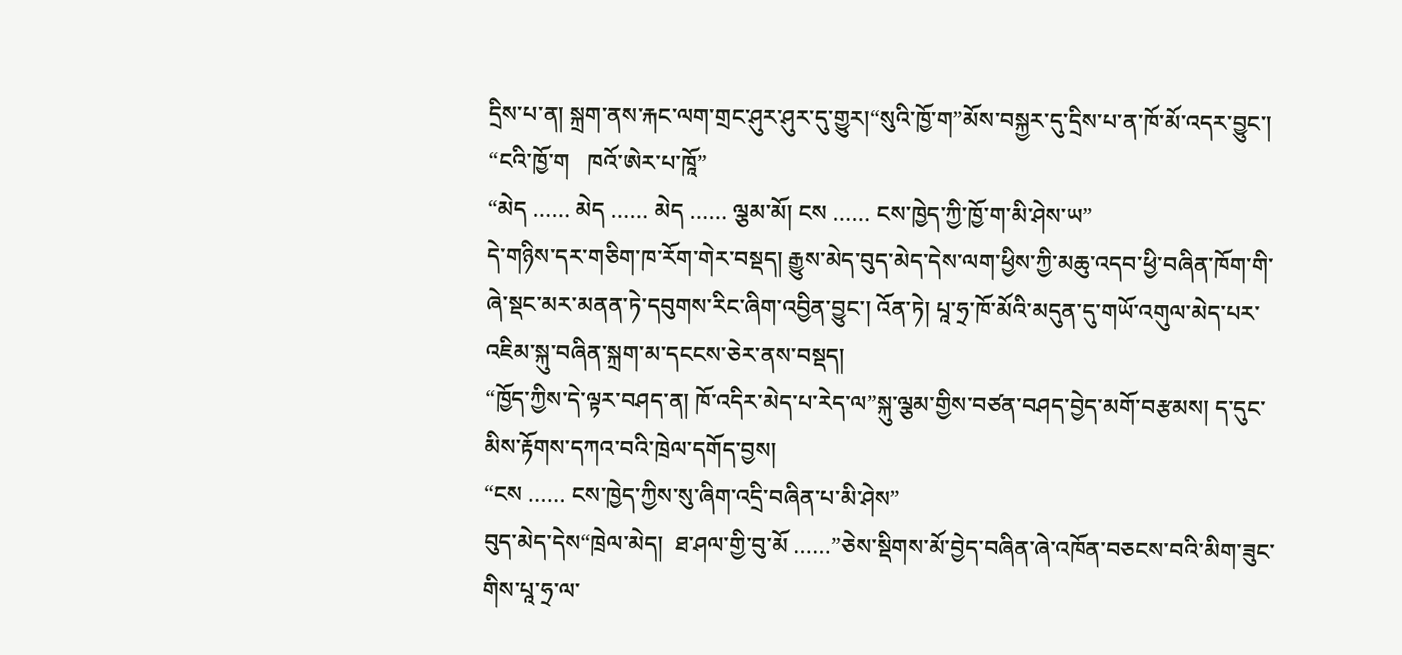དྲིས་པ་ན། སྐྲག་ནས་རྐང་ལག་གྲང་ཤུར་ཤུར་དུ་གྱུར།“སུའི་ཁྱོ་ག”མོས་བསྐྱར་དུ་དྲིས་པ་ན་ཁོ་མོ་འདར་བྱུང་།
“ངའི་ཁྱོ་ག   ཁའོ་ཨེར་པ་ཁཱོ”
“མེད …… མེད …… མེད …… ལྕམ་མོ། ངས …… ངས་ཁྱེད་ཀྱི་ཁྱོ་ག་མི་ཤེས་ཡ”
དེ་གཉིས་དར་གཅིག་ཁ་རོག་གེར་བསྡད། རྒྱུས་མེད་བུད་མེད་དེས་ལག་ཕྱིས་ཀྱི་མཆུ་འདབ་ཕྱི་བཞིན་ཁོག་གི་ཞེ་སྡང་མར་མནན་ཏེ་དབུགས་རིང་ཞིག་འབྱིན་བྱུང་། འོན་ཏེ། པཱ་ཧྲ་ཁོ་མོའི་མདུན་དུ་གཡོ་འགུལ་མེད་པར་འཇིམ་སྐུ་བཞིན་སྐྲག་མ་དངངས་ཅེར་ནས་བསྡད།
“ཁྱོད་ཀྱིས་དེ་ལྟར་བཤད་ན། ཁོ་འདིར་མེད་པ་རེད་ལ”སྐུ་ལྕམ་གྱིས་བཙན་བཤད་བྱེད་མགོ་བརྩམས། ད་དུང་མིས་རྟོགས་དཀའ་བའི་ཁྲེལ་དགོད་བྱས།
“ངས …… ངས་ཁྱེད་ཀྱིས་སུ་ཞིག་འདྲི་བཞིན་པ་མི་ཤེས”
བུད་མེད་དེས“ཁྲེལ་མེད།  ཐ་ཤལ་གྱི་བུ་མོ ……”ཅེས་སྡིགས་མོ་བྱེད་བཞིན་ཞེ་འཁོན་བཅངས་བའི་མིག་ཟུང་གིས་པཱ་ཧྲ་ལ་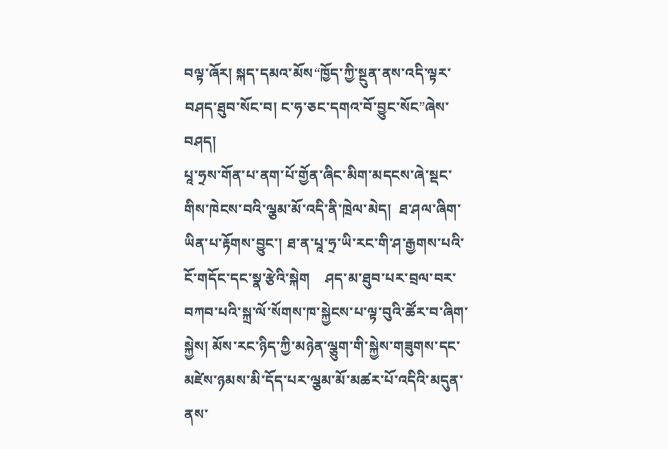བལྟ་ཞོར། སྐད་དམའ་མོས“ཁྱོད་ཀྱི་སྔུན་ནས་འདི་ལྟར་བཤད་ཐུབ་སོང་བ། ང་ཧ་ཅང་དགའ་བོ་བྱུང་སོང”ཞེས་བཤད།
པཱ་ཧྲས་གོན་པ་ནག་པོ་གྱོན་ཞིང་མིག་མདངས་ཞེ་སྡང་གིས་ཁེངས་བའི་ལྕམ་མོ་འདི་ནི་ཁྲེལ་མེད།  ཐ་ཤལ་ཞིག་ཡིན་པ་རྟོགས་བྱུང་། ཐ་ན་པཱ་ཧྲ་ཡི་རང་གི་ཤ་རྒྱགས་པའི་ངོ་གདོང་དང་སྣ་རྩེའི་སྐེག    ཤད་མ་ཐུབ་པར་བྲལ་བར་བཀབ་པའི་སྐྲ་ལོ་སོགས་ཁ་སྐྱེངས་པ་ལྟ་བུའི་ཚོར་བ་ཞིག་སྐྱེས། མོས་རང་ཉིད་ཀྱི་མཉེན་ལྕུག་གི་སྐྱེས་གཟུགས་དང་མཛེས་ཉམས་མི་དོད་པར་ལྕམ་མོ་མཚར་པོ་འདིའི་མདུན་ནས་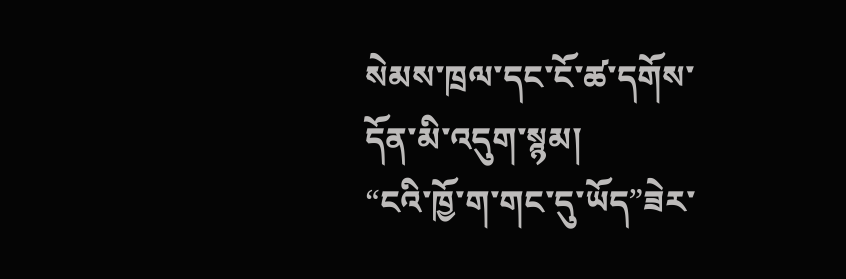སེམས་ཁྲལ་དང་ངོ་ཚ་དགོས་དོན་མི་འདུག་སྙམ།
“ངའི་ཁྱོ་ག་གང་དུ་ཡོད”ཟེར་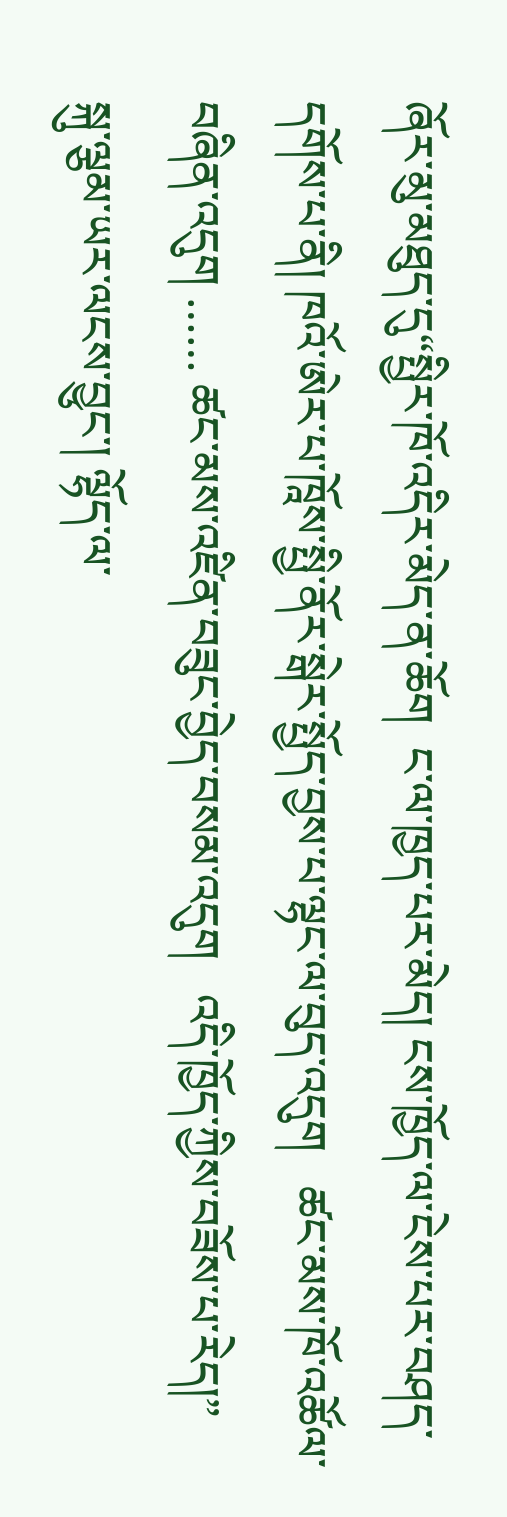ཞོར་མུ་མཐུད་དུ“སྤྱིར་ཁོ་འདིར་མེད་ན་ཆོག  ང་ལ་ཁྱད་པར་མེད། ངས་ཁྱོད་ལ་ངེས་པར་བཤད་དགོས་པ་ནི། ཁའོ་ཨེར་པ་ཁཱོས་སྤྱི་ནོར་སྒེར་སྤྱོད་བྱས་པ་ལྷང་ལ་བུད་འདུག   ཚང་མས་ཁོ་འཚོལ་བཞིན་འདུག …… ཚང་མས་འཛིན་བཟུང་བྱེད་བསམ་འདུག   འདི་ཁྱོད་ཀྱིས་བཟོས་པ་རེད།”
སྐུ་ལྕམ་ཡར་ལངས་བྱུང་། ལྷོད་ལ་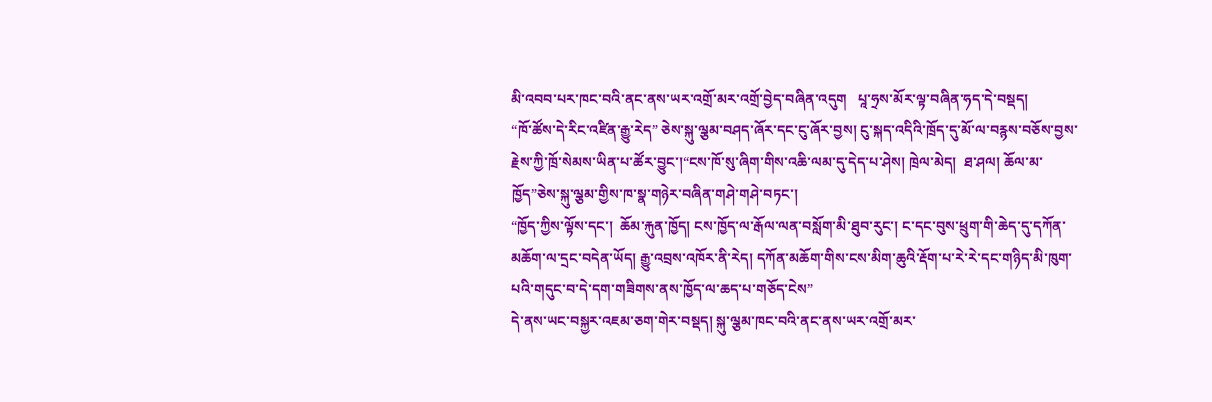མི་འབབ་པར་ཁང་བའི་ནང་ནས་ཡར་འགྲོ་མར་འགྲོ་བྱེད་བཞིན་འདུག   པཱ་ཧྲས་མོར་ལྟ་བཞིན་ཧད་དེ་བསྡད།
“ཁོ་ཚོས་དེ་རིང་འཛིན་རྒྱུ་རེད” ཅེས་སྐུ་ལྕམ་བཤད་ཞོར་དང་ངུ་ཞོར་བྱས། ངུ་སྐད་འདིའི་ཁྲོད་དུ་མོ་ལ་བརྙས་བཅོས་བྱས་རྗེས་ཀྱི་ཁྲོ་སེམས་ཡིན་པ་ཚོར་བྱུང་།“ངས་ཁོ་སུ་ཞིག་གིས་འཆི་ལམ་དུ་དེད་པ་ཤེས། ཁྲེལ་མེད།  ཐ་ཤལ། ཆོལ་མ་ཁྱོད”ཅེས་སྐུ་ལྕམ་གྱིས་ཁ་སྣ་གཉེར་བཞིན་གཤེ་གཤེ་བཏང་།
“ཁྱོད་ཀྱིས་ལྟོས་དང་།  ཆོམ་རྐུན་ཁྱོད། ངས་ཁྱོད་ལ་རྒོལ་ལན་བསློག་མི་ཐུབ་རུང་། ང་དང་བུས་ཕྲུག་གི་ཆེད་དུ་དཀོན་མཆོག་ལ་དྲང་བདེན་ཡོད། རྒྱུ་འབྲས་འཁོར་ནི་རེད། དཀོན་མཆོག་གིས་ངས་མིག་ཆུའི་རྡོག་པ་རེ་རེ་དང་གཉིད་མི་ཁུག་པའི་གདུང་བ་དེ་དག་གཟིགས་ནས་ཁྱོད་ལ་ཆད་པ་གཅོད་ངེས”
དེ་ནས་ཡང་བསྐྱར་འཇམ་ཅག་གེར་བསྡད། སྐུ་ལྕམ་ཁང་བའི་ནང་ནས་ཡར་འགྲོ་མར་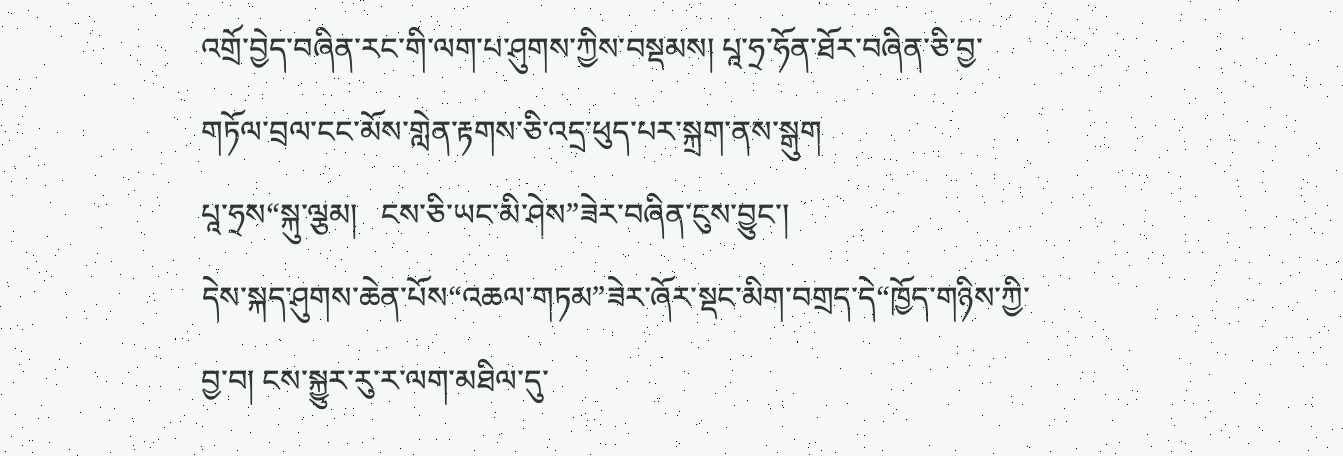འགྲོ་བྱེད་བཞིན་རང་གི་ལག་པ་ཤུགས་ཀྱིས་བསྡམས། པཱ་ཧྲ་ཧོན་ཐོར་བཞིན་ཅི་བྱ་གཏོལ་བྲལ་ངང་མོས་གླེན་རྟགས་ཅི་འདྲ་ཕུད་པར་སྐྲག་ནས་སྒུག
པཱ་ཧྲས“སྐུ་ལྕམ།   ངས་ཅི་ཡང་མི་ཤེས”ཟེར་བཞིན་ངུས་བྱུང་།
དེས་སྐད་ཤུགས་ཆེན་པོས“འཆལ་གཏམ”ཟེར་ཞོར་སྡང་མིག་བགྲད་དེ“ཁྱོད་གཉིས་ཀྱི་བྱ་བ། ངས་སྐྱུར་རུ་ར་ལག་མཐིལ་དུ་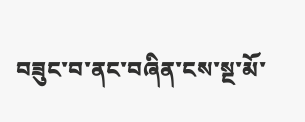བཟུང་བ་ནང་བཞིན་ངས་སྔ་མོ་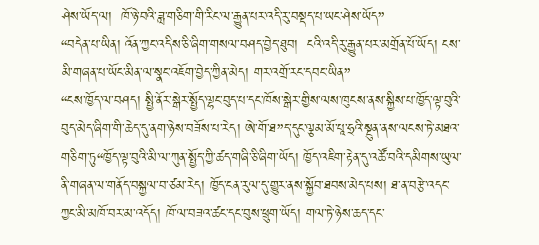ཤེས་ཡོད་ལ།  ཁོ་ཉེ་བའི་ཟླ་གཅིག་གི་རིང་ལ་རྒྱུན་པར་འདི་རུ་བསྡད་པ་ཡང་ཤེས་ཡོད”
“བདེན་པ་ཡིན། འོན་ཀྱང་འདིས་ཅི་ཞིག་གསལ་བཤད་བྱེད་ཐུབ།  ངའི་འདི་རུ་རྒྱུན་པར་མགྲོན་པོ་ཡོད། ངས་མི་གཞན་པ་ཡོང་མིན་ལ་སྣང་འཇོག་བྱེད་ཀྱིན་མེད། གར་འགྲོ་རང་དབང་ཡིན”
“ངས་ཁྱོད་ལ་བཤད། སྤྱི་ནོར་སྒེར་སྤྱོད་ལྷང་བུད་པ་དང་ཁོས་སྒེར་གྱིས་ལས་ཁུངས་ནས་སྐྱིས་པ་ཁྱོད་ལྟ་བུའི་བུད་མེད་ཞིག་གི་ཆེད་དུ་ནག་ཉེས་བཟོས་པ་རེད། ཨེ་གོ་ཐ”ད་དུང་ལྕམ་མོ་པཱ་ཧྲའི་སྔུན་ནས་ལངས་ཏེ་མཐའ་གཅིག་ཏུ“ཁྱོད་ལྟ་བུའི་མི་ལ་ཀུན་སྤྱོད་ཀྱི་ཚད་གཞི་ཅི་ཞིག་ཡོད། ཁྱོད་འཇིག་རྟེན་དུ་འཚོ་བའི་དམིགས་ཡུལ་ནི་གཞན་ལ་གནོད་བསྐྱལ་བ་ཙམ་རེད། ཁྱོད་ངན་རུལ་དུ་གྱུར་ནས་སྐྱོབ་ཐབས་མེད་པས། ཐ་ན་བརྩེ་འདང་ཀྱང་མི་མཁོ་བར་མ་འདོད། ཁོ་ལ་བཟའ་ཚང་དང་བུས་ཕྲུག་ཡོད། གལ་ཏེ་ཉེས་ཆད་དང་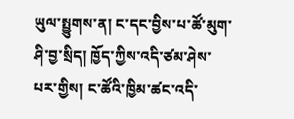ཡུལ་སྤྱུགས་ན། ང་དང་བྱིས་པ་ཚོ་མུག་ཤི་བྱ་སྲིད། ཁྱོད་ཀྱིས་འདི་ཙམ་ཤེས་པར་གྱིས། ང་ཚོའི་ཁྱིམ་ཚང་འདི་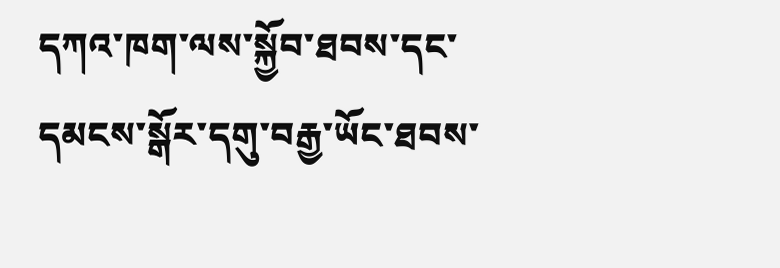དཀའ་ཁག་ལས་སྐྱོབ་ཐབས་དང་དམངས་སྒོར་དགུ་བརྒྱ་ཡོང་ཐབས་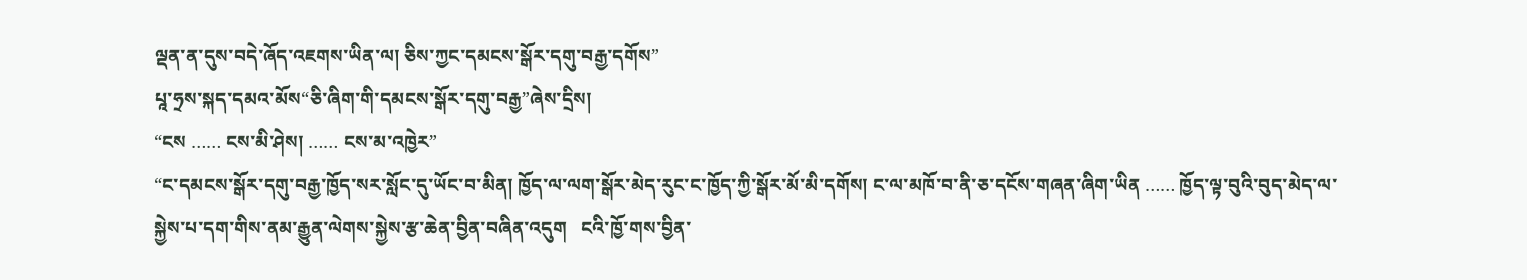ལྡན་ན་དུས་བདེ་ཞོད་འཇགས་ཡིན་ལ། ཅིས་ཀྱང་དམངས་སྒོར་དགུ་བརྒྱ་དགོས”
པཱ་ཧྲས་སྐད་དམའ་མོས“ཅི་ཞིག་གི་དམངས་སྒོར་དགུ་བརྒྱ”ཞེས་དྲིས།
“ངས …… ངས་མི་ཤེས། …… ངས་མ་འཁྱེར”
“ང་དམངས་སྒོར་དགུ་བརྒྱ་ཁྱོད་སར་སློང་དུ་ཡོང་བ་མིན། ཁྱོད་ལ་ལག་སྒོར་མེད་རུང་ང་ཁྱོད་ཀྱི་སྒོར་མོ་མི་དགོས། ང་ལ་མཁོ་བ་ནི་ཅ་དངོས་གཞན་ཞིག་ཡིན …… ཁྱོད་ལྟ་བུའི་བུད་མེད་ལ་སྐྱེས་པ་དག་གིས་ནམ་རྒྱུན་ལེགས་སྐྱེས་རྩ་ཆེན་བྱིན་བཞིན་འདུག   ངའི་ཁྱོ་གས་བྱིན་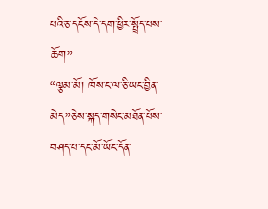པའི་ཅ་དངོས་དེ་དག་ཕྱིར་སྤྲོད་པས་ཆོག”
“ལྕམ་མོ། ཁོས་ང་ལ་ཅི་ཡང་བྱིན་མེད”ཅེས་སྐད་གསེང་མཐོན་པོས་བཤད་པ་དང་མོ་ཡོང་དོན་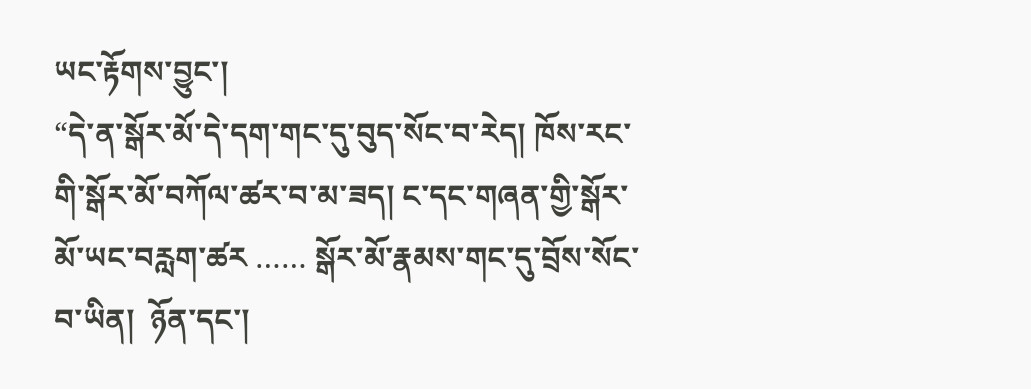ཡང་རྟོགས་བྱུང་།
“དེ་ན་སྒོར་མོ་དེ་དག་གང་དུ་བུད་སོང་བ་རེད། ཁོས་རང་གི་སྒོར་མོ་བཀོལ་ཚར་བ་མ་ཟད། ང་དང་གཞན་གྱི་སྒོར་མོ་ཡང་བརླག་ཚར …… སྒོར་མོ་རྣམས་གང་དུ་བྲོས་སོང་བ་ཡིན།  ཉོན་དང་།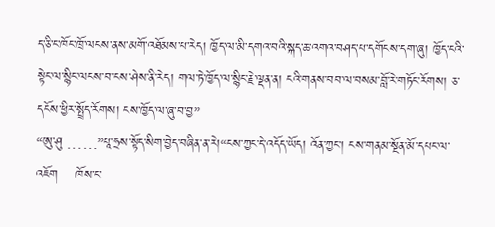ད་ཅི་ང་ཁོང་ཁྲོ་ལངས་ནས་མགོ་འཐོམས་པ་རེད། ཁྱོད་ལ་མི་དགའ་བའི་སྐད་ཆ་འགའ་བཤད་པ་དགོངས་དག་ཞུ། ཁྱོད་ངའི་སྟེང་ལ་སྙིང་ལངས་བ་ངས་ཤེས་ནི་རེད། གལ་ཏེ་ཁྱོད་ལ་སྙིང་རྗེ་ལྡན་ན། ངའི་གནས་བབ་ལ་བསམ་བློ་རེ་གཏོང་རོགས། ཅ་དངོས་ཕྱིར་སྤྲོད་རོགས། ངས་ཁྱོད་ལ་ཞུ་བ་བྱ”
“ཨུ་ཤུ ……”པཱ་ཧྲས་སྟོད་སིག་བྱེད་བཞིན་ན་རེ།“ངས་ཀྱང་དེ་འདོད་ཡོད། འོན་ཀྱང་། ངས་གནམ་སྔོན་མོ་དཔང་ལ་འཇོག    ཁོས་ང་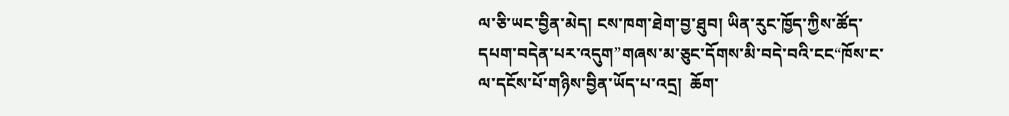ལ་ཅི་ཡང་བྱིན་མེད། ངས་ཁག་ཐེག་བྱ་ཐུབ། ཡིན་རུང་ཁྱོད་ཀྱིས་ཚོད་དཔག་བདེན་པར་འདུག”གཞས་མ་ཅུང་དོགས་མི་བདེ་བའི་ངང“ཁོས་ང་ལ་དངོས་པོ་གཉིས་བྱིན་ཡོད་པ་འདྲ།  ཆོག་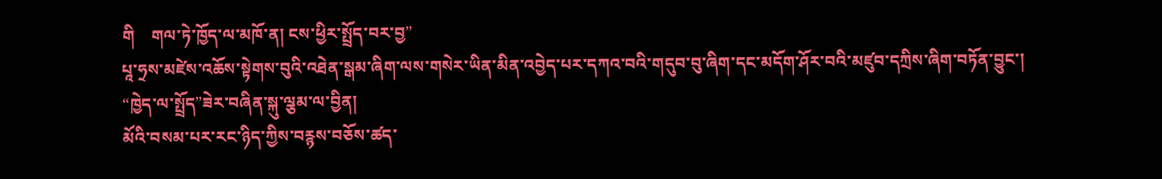གི    གལ་ཏེ་ཁྱོད་ལ་མཁོ་ན། ངས་ཕྱིར་སྤྲོད་བར་བྱ”
པཱ་ཧྲས་མཛེས་འཆོས་སྟེགས་བུའི་འཐེན་སྒམ་ཞིག་ལས་གསེར་ཡིན་མིན་འབྱེད་པར་དཀའ་བའི་གདུབ་བུ་ཞིག་དང་མདོག་ཤོར་བའི་མཛུབ་དཀྲིས་ཞིག་བཏོན་བྱུང་།
“ཁྱེད་ལ་སྤྲོད”ཟེར་བཞིན་སྐུ་ལྕམ་ལ་བྱིན།
མོའི་བསམ་པར་རང་ཉིད་ཀྱིས་བརྙས་བཅོས་ཚད་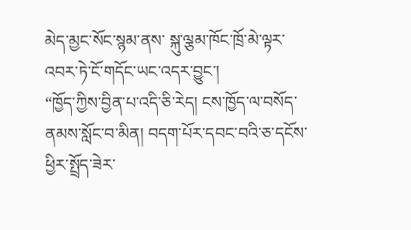མེད་མྱང་སོང་སྙམ་ནས་ སྐུ་ལྕམ་ཁོང་ཁྲོ་མེ་ལྟར་འབར་ཏེ་ངོ་གདོང་ཡང་འདར་བྱུང་།
“ཁྱོད་ཀྱིས་བྱིན་པ་འདི་ཅི་རེད། ངས་ཁྱོད་ལ་བསོད་ནམས་སློང་བ་མིན། བདག་པོར་དབང་བའི་ཅ་དངོས་ཕྱིར་སྤྲོད་ཟེར་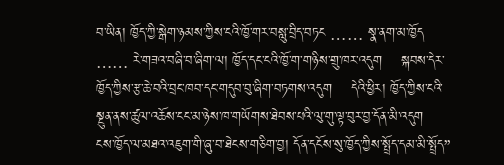བ་ཡིན། ཁྱོད་ཀྱི་སྒེག་ཉམས་ཀྱིས་ངའི་ཁྱོ་གར་བསླུ་བྲིད་བཏང …… སྣ་ནག་མ་ཁྱོད …… རེ་གཟའ་བཞི་བ་ཞིག་ལ། ཁྱོད་དང་ངའི་ཁྱོ་ག་གཉིས་གྲུ་ཁར་འདུག    སྐབས་དེར་ཁྱོད་ཀྱིས་རྩ་ཆེ་བའི་བྲང་ཁབ་དང་གདུབ་བུ་ཞིག་བཏགས་འདུག    དེའི་ཕྱིར། ཁྱོད་ཀྱིས་ངའི་སྔུན་ནས་ཚུལ་འཆོས་ངང་མ་ཉེས་ཁ་གཡོགས་ཐེབས་པའི་ལུ་གུ་ལྟ་བུར་བྱ་དོན་མི་འདུག    ངས་ཁྱོད་ལ་མཐའ་འཇུག་གི་ཞུ་བ་ཐེངས་གཅིག་བྱ། དོན་དངོས་སུ་ཁྱོད་ཀྱིས་སྤྲོད་དམ་མི་སྤྲོད”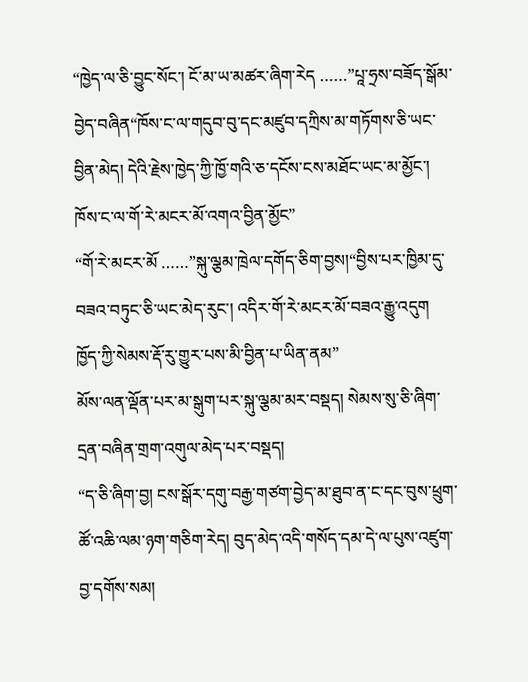“ཁྱེད་ལ་ཅི་བྱུང་སོང་། ངོ་མ་ཡ་མཚར་ཞིག་རེད ……”པཱ་ཧྲས་བཟོད་སྒོམ་བྱེད་བཞིན“ཁོས་ང་ལ་གདུབ་བུ་དང་མཛུབ་དཀྲིས་མ་གཏོགས་ཅི་ཡང་བྱིན་མེད། དེའི་རྗེས་ཁྱེད་ཀྱི་ཁྱོ་གའི་ཅ་དངོས་ངས་མཐོང་ཡང་མ་མྱོང་། ཁོས་ང་ལ་གོ་རེ་མངར་མོ་འགའ་བྱིན་མྱོང”
“གོ་རེ་མངར་མོ ……”སྐུ་ལྕམ་ཁྲེལ་དགོད་ཅིག་བྱས།“བྱིས་པར་ཁྱིམ་དུ་བཟའ་བཏུང་ཅི་ཡང་མེད་རུང་། འདིར་གོ་རེ་མངར་མོ་བཟའ་རྒྱུ་འདུག    ཁྱོད་ཀྱི་སེམས་རྡོ་རུ་གྱུར་པས་མི་བྱིན་པ་ཡིན་ནམ”
མོས་ལན་ལྡོན་པར་མ་སྒུག་པར་སྐུ་ལྕམ་མར་བསྡད། སེམས་སུ་ཅི་ཞིག་དྲན་བཞིན་གྲག་འགུལ་མེད་པར་བསྡད།
“ད་ཅི་ཞིག་བྱ། ངས་སྒོར་དགུ་བརྒྱ་གཙག་བྱེད་མ་ཐུབ་ན་ང་དང་བུས་ཕྲུག་ཚོ་འཆི་ལམ་ཉག་གཅིག་རེད། བུད་མེད་འདི་གསོད་དམ་དེ་ལ་པུས་འཛུག་བྱ་དགོས་སམ།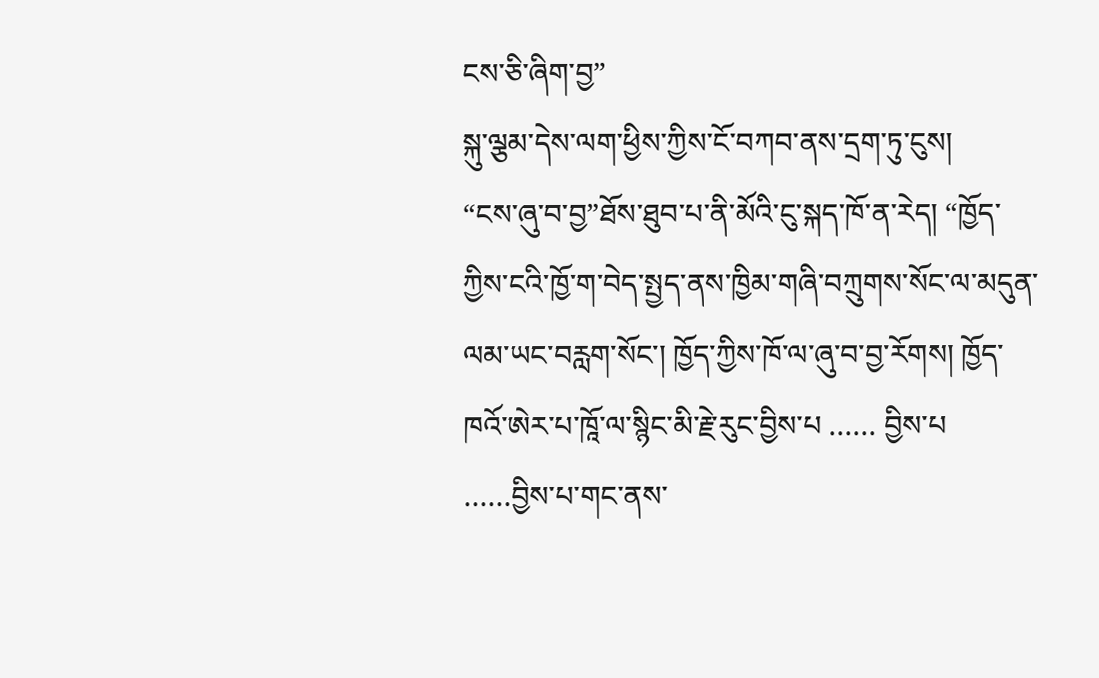ངས་ཅི་ཞིག་བྱ”
སྐུ་ལྕམ་དེས་ལག་ཕྱིས་ཀྱིས་ངོ་བཀབ་ནས་དྲག་ཏུ་ངུས།
“ངས་ཞུ་བ་བྱ”ཐོས་ཐུབ་པ་ནི་མོའི་ངུ་སྐད་ཁོ་ན་རེད། “ཁྱོད་ཀྱིས་ངའི་ཁྱོ་ག་བེད་སྤྱད་ནས་ཁྱིམ་གཞི་བཀྲུགས་སོང་ལ་མདུན་ལམ་ཡང་བརླག་སོང་། ཁྱོད་ཀྱིས་ཁོ་ལ་ཞུ་བ་བྱ་རོགས། ཁྱོད་ཁའོ་ཨེར་པ་ཁཱོ་ལ་སྙིང་མི་རྗེ་རུང་བྱིས་པ …… བྱིས་པ ……བྱིས་པ་གང་ནས་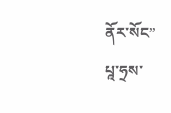ནོར་སོང”
པཱ་ཧྲས་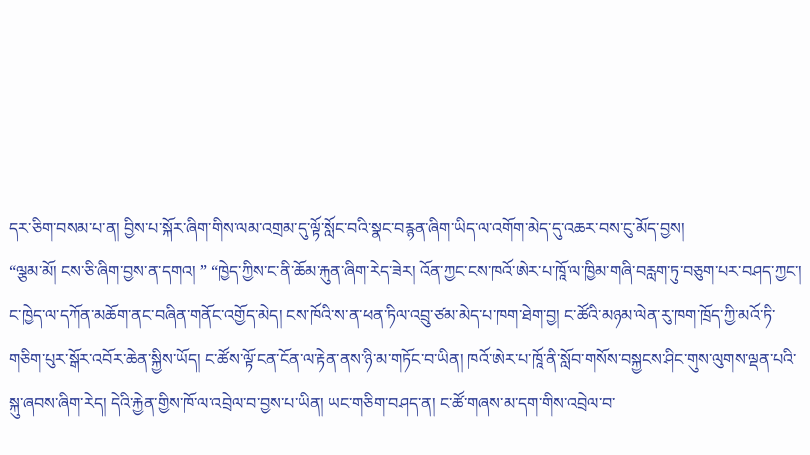དར་ཅིག་བསམ་པ་ན། བྱིས་པ་སྐོར་ཞིག་གིས་ལམ་འགྲམ་དུ་ལྟོ་སློང་བའི་སྣང་བརྙན་ཞིག་ཡིད་ལ་འགོག་མེད་དུ་འཆར་བས་ངུ་མོད་བྱས།
“ལྕམ་མོ། ངས་ཅི་ཞིག་བྱས་ན་དགའ། ” “ཁྱེད་ཀྱིས་ང་ནི་ཆོམ་རྐུན་ཞིག་རེད་ཟེར། འོན་ཀྱང་ངས་ཁའོ་ཨེར་པ་ཁཱོ་ལ་ཁྱིམ་གཞི་བརླག་ཏུ་བཅུག་པར་བཤད་ཀྱང་། ང་ཁྱེད་ལ་དཀོན་མཆོག་ནང་བཞིན་གནོང་འགྱོད་མེད། ངས་ཁོའི་ས་ན་ཕན་ཏིལ་འབྲུ་ཙམ་མེད་པ་ཁག་ཐེག་བྱ། ང་ཚོའི་མཉམ་ལེན་རུ་ཁག་ཁྲོད་ཀྱི་མའོ་ཏི་གཅིག་པུར་སྒོར་འབོར་ཆེན་སྐྱིས་ཡོད། ང་ཚོས་ལྟོ་ངན་ངོན་ལ་རྟེན་ནས་ཉི་མ་གཏོང་བ་ཡིན། ཁའོ་ཨེར་པ་ཁཱོ་ནི་སློབ་གསོས་བསྐྱངས་ཤིང་གུས་ལུགས་ལྡན་པའི་སྐུ་ཞབས་ཞིག་རེད། དེའི་རྐྱེན་གྱིས་ཁོ་ལ་འབྲེལ་བ་བྱས་པ་ཡིན། ཡང་གཅིག་བཤད་ན། ང་ཚོ་གཞས་མ་དག་གིས་འབྲེལ་བ་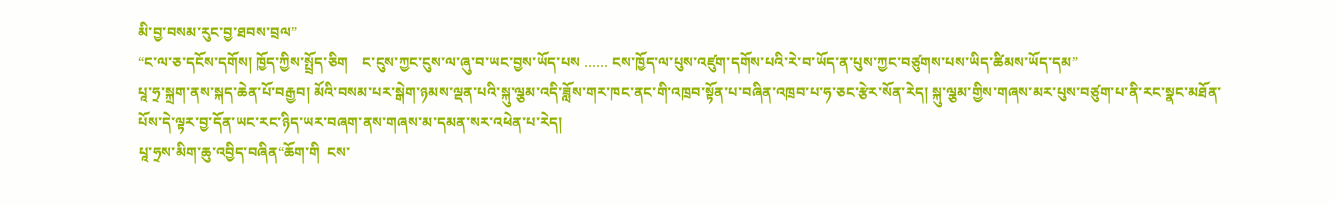མི་བྱ་བསམ་རུང་བྱ་ཐབས་བྲལ”
“ང་ལ་ཅ་དངོས་དགོས། ཁྱོད་ཀྱིས་སྤྲོད་ཅིག    ང་ངུས་ཀྱང་ངུས་ལ་ཞུ་བ་ཡང་བྱས་ཡོད་པས …… ངས་ཁྱོད་ལ་པུས་འཛུག་དགོས་པའི་རེ་བ་ཡོད་ན་པུས་ཀྱང་བཙུགས་པས་ཡིད་ཚིམས་ཡོད་དམ”
པཱ་ཧྲ་སྐྲག་ནས་སྐད་ཆེན་པོ་བརྒྱབ། མོའི་བསམ་པར་སྒེག་ཉམས་ལྡན་པའི་སྐུ་ལྕམ་འདི་ཟློས་གར་ཁང་ནང་གི་འཁྲབ་སྟོན་པ་བཞིན་འཁྲབ་པ་ཧ་ཅང་རྩེར་སོན་རེད། སྐུ་ལྕམ་གྱིས་གཞས་མར་པུས་བཙུག་པ་ནི་རང་སྣང་མཐོན་པོས་དེ་ལྟར་བྱ་དོན་ཡང་རང་ཉིད་ཡར་བཞག་ནས་གཞས་མ་དམན་སར་འཕེན་པ་རེད།
པཱ་ཧྲས་མིག་ཆུ་འབྱིད་བཞིན“ཆོག་གི  ངས་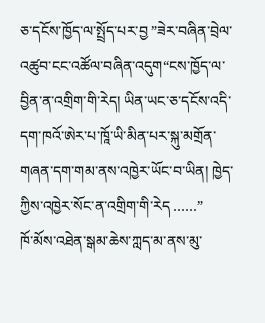ཅ་དངོས་ཁྱོད་ལ་སྤྲོད་པར་བྱ ”ཟེར་བཞིན་བྲེལ་འཚུབ་ངང་འཚོལ་བཞིན་འདུག“ངས་ཁྱོད་ལ་བྱིན་ན་འགྲིག་གི་རེད། ཡིན་ཡང་ཅ་དངོས་འདི་དག་ཁའོ་ཨེར་པ་ཁཱོ་ཡི་མིན་པར་སྐུ་མགྲོན་གཞན་དག་གམ་ནས་འཁྱེར་ཡོང་བ་ཡིན། ཁྱེད་ཀྱིས་འཁྱེར་སོང་ན་འགྲིག་གི་རེད ……”
ཁོ་མོས་འཐེན་སྒམ་ཆེས་ཀླད་མ་ནས་མུ་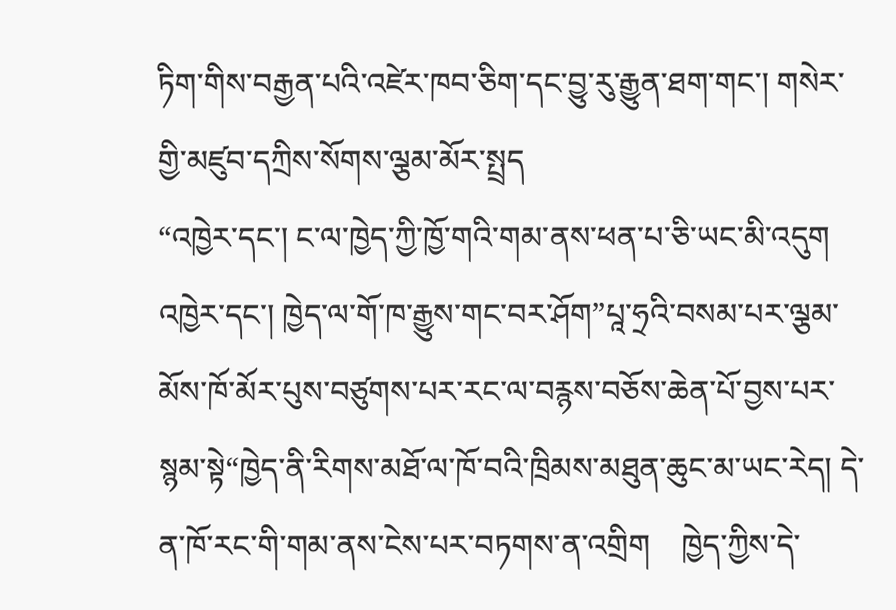ཏིག་གིས་བརྒྱན་པའི་འཛེར་ཁབ་ཅིག་དང་བྱུ་རུ་རྒྱུན་ཐག་གང་། གསེར་གྱི་མཛུབ་དཀྲིས་སོགས་ལྕམ་མོར་སྤྲད
“འཁྱེར་དང་། ང་ལ་ཁྱེད་ཀྱི་ཁྱོ་གའི་གམ་ནས་ཕན་པ་ཅི་ཡང་མི་འདུག   འཁྱེར་དང་། ཁྱེད་ལ་གོ་ཁ་རྒྱུས་གང་བར་ཤོག”པཱ་ཧྲའི་བསམ་པར་ལྕམ་མོས་ཁོ་མོར་པུས་བཙུགས་པར་རང་ལ་བརྙས་བཅོས་ཆེན་པོ་བྱས་པར་སྙམ་སྟེ“ཁྱེད་ནི་རིགས་མཐོ་ལ་ཁོ་བའི་ཁྲིམས་མཐུན་ཆུང་མ་ཡང་རེད། དེ་ན་ཁོ་རང་གི་གམ་ནས་ངེས་པར་བཏགས་ན་འགྲིག    ཁྱེད་ཀྱིས་དེ་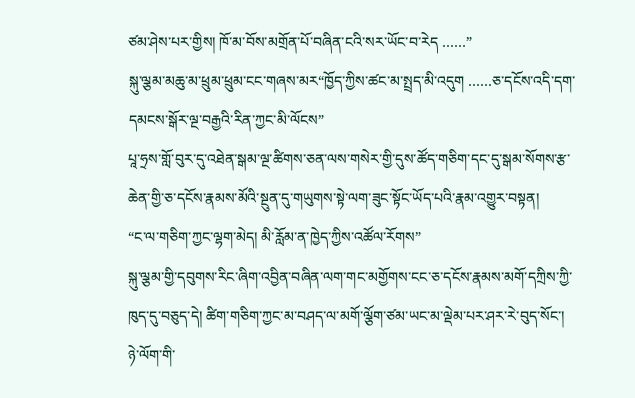ཙམ་ཤེས་པར་གྱིས། ཁོ་མ་བོས་མགྲོན་པོ་བཞིན་ངའི་སར་ཡོང་བ་རེད ……”
སྐུ་ལྕམ་མཆུ་མ་ཕྲུམ་ཕྲུམ་ངང་གཞས་མར“ཁྱོད་ཀྱིས་ཚང་མ་སྤྲད་མི་འདུག ……ཅ་དངོས་འདི་དག་དམངས་སྒོར་ལྔ་བརྒྱའི་རིན་ཀྱང་མི་ལོངས”
པཱ་ཧྲས་གློ་བུར་དུ་འཐེན་སྒམ་ལྔ་ཚིགས་ཅན་ལས་གསེར་གྱི་དུས་ཚོད་གཅིག་དང་དུ་སྒམ་སོགས་རྩ་ཆེན་གྱི་ཅ་དངོས་རྣམས་མོའི་སྔུན་དུ་གཡུགས་སྟེ་ལག་ཟུང་སྟོང་ཡོད་པའི་རྣམ་འགྱུར་བསྟན།
“ང་ལ་གཅིག་ཀྱང་ལྷག་མེད། མི་རློམ་ན་ཁྱེད་ཀྱིས་འཚོལ་རོགས”
སྐུ་ལྕམ་གྱི་དབུགས་རིང་ཞིག་འབྱིན་བཞིན་ལག་གང་མགྱོགས་ངང་ཅ་དངོས་རྣམས་མགོ་དཀྲིས་ཀྱི་ཁུད་དུ་བཅུད་དེ། ཚིག་གཅིག་ཀྱང་མ་བཤད་ལ་མགོ་ལྕོག་ཙམ་ཡང་མ་ལྡེམ་པར་ཤར་རེ་བུད་སོང་།
ཉེ་ལོག་གི་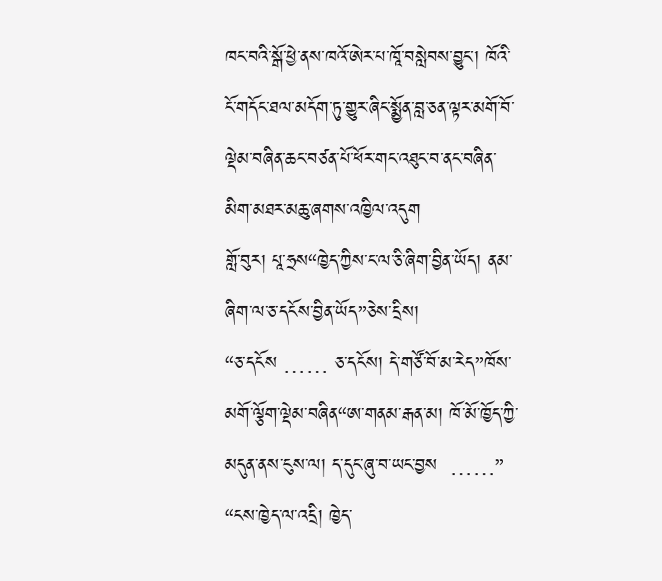ཁང་བའི་སྒོ་ཕྱེ་ནས་ཁའོ་ཨེར་པ་ཁཱོ་བསླེབས་བྱུང་། ཁོའི་ངོ་གདོང་ཐལ་མདོག་ཏུ་གྱུར་ཞིང་སྨྱོན་བླ་ཅན་ལྟར་མགོ་བོ་ལྡེམ་བཞིན་ཆང་བཙན་པོ་ཕོར་གང་འཐུང་བ་ནང་བཞིན་མིག་མཐར་མཆུ་ཞགས་འཁྱིལ་འདུག
གློ་བུར། པཱ་ཧྲས“ཁྱེད་ཀྱིས་ང་ལ་ཅི་ཞིག་བྱིན་ཡོད། ནམ་ཞིག་ལ་ཅ་དངོས་བྱིན་ཡོད”ཅེས་དྲིས།
“ཅ་དངོས …… ཅ་དངོས། དེ་གཙོ་བོ་མ་རེད”ཁོས་མགོ་ལྕོག་ལྡེམ་བཞིན“ཨ་གནམ་རྒན་མ། ཁོ་མོ་ཁྱོད་ཀྱི་མདུན་ནས་ངུས་ལ། ད་དུང་ཞུ་བ་ཡང་བྱས  ……”
“ངས་ཁྱེད་ལ་འདྲི། ཁྱེད་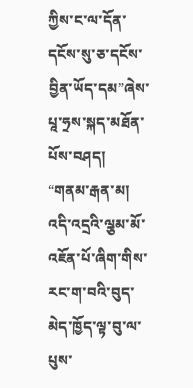ཀྱིས་ང་ལ་དོན་དངོས་སུ་ཅ་དངོས་བྱིན་ཡོད་དམ”ཞེས་པཱ་ཧྲས་སྐད་མཐོན་པོས་བཤད།
“གནམ་རྒན་མ། འདི་འདྲའི་ལྕམ་མོ་འཇོན་པོ་ཞིག་གིས་རང་ག་བའི་བུད་མེད་ཁྱོད་ལྟ་བུ་ལ་པུས་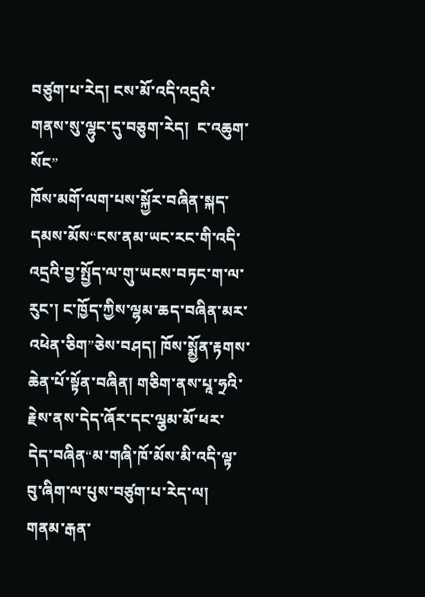བཙུག་པ་རེད། ངས་མོ་འདི་འདྲའི་གནས་སུ་ལྷུང་དུ་བཅུག་རེད།  ང་འཆུག་སོང”
ཁོས་མགོ་ལག་པས་སྐྱོར་བཞིན་སྐད་དམས་མོས“ངས་ནམ་ཡང་རང་གི་འདི་འདྲའི་བྱ་སྤྱོད་ལ་གུ་ཡངས་བཏང་ག་ལ་རུང་། ང་ཁྱོད་ཀྱིས་ལྷམ་ཆད་བཞིན་མར་འཕེན་ཅིག”ཅེས་བཤད། ཁོས་སྨྱོན་རྟགས་ཆེན་པོ་སྟོན་བཞིན། གཅིག་ནས་པཱ་ཧྲའི་རྗེས་ནས་དེད་ཞོར་དང་ལྕམ་མོ་ཕར་དེད་བཞིན“མ་གཞི་ཁོ་མོས་མི་འདི་ལྟ་བུ་ཞིག་ལ་པུས་བཙུག་པ་རེད་ལ། གནམ་རྒན་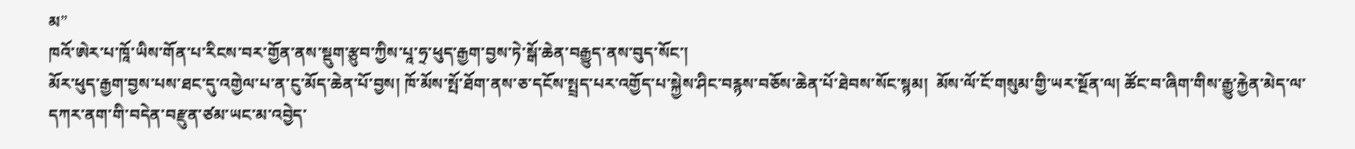མ”
ཁའོ་ཨེར་པ་ཁཱོ་ཡིས་གོན་པ་རིངས་བར་གྱོན་ནས་སྡུག་རྩུབ་ཀྱིས་པཱ་ཧྲ་ཕུད་རྒྱག་བྱས་ཏེ་སྒོ་ཆེན་བརྒྱུད་ནས་བུད་སོང་།
མོར་ཕུད་རྒྱག་བྱས་པས་ཐང་དུ་འགྱེལ་པ་ན་ངུ་མོད་ཆེན་པོ་བྱས། ཁོ་མོས་སྤོ་ཐོག་ནས་ཅ་དངོས་སྤྲད་པར་འགྱོད་པ་སྐྱེས་ཤིང་བརྙས་བཅོས་ཆེན་པོ་ཐེབས་སོང་སྙམ།  མོས་ལོ་ངོ་གསུམ་གྱི་ཡར་སྔོན་ལ། ཚོང་བ་ཞིག་གིས་རྒྱུ་རྐྱེན་མེད་ལ་དཀར་ནག་གི་བདེན་བརྫུན་ཙམ་ཡང་མ་འབྱེད་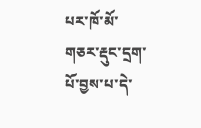པར་ཁོ་མོ་གཅར་རྡུང་དྲག་པོ་བྱས་པ་དེ་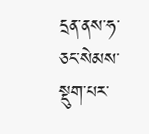དྲན་ནས་ཧ་ཅང་སེམས་སྡུག་པར་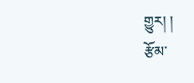གྱུར། །
རྩོམ་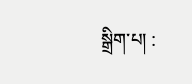སྒྲིག་པ། :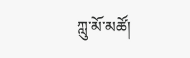ཀླུ་མོ་མཚོ།